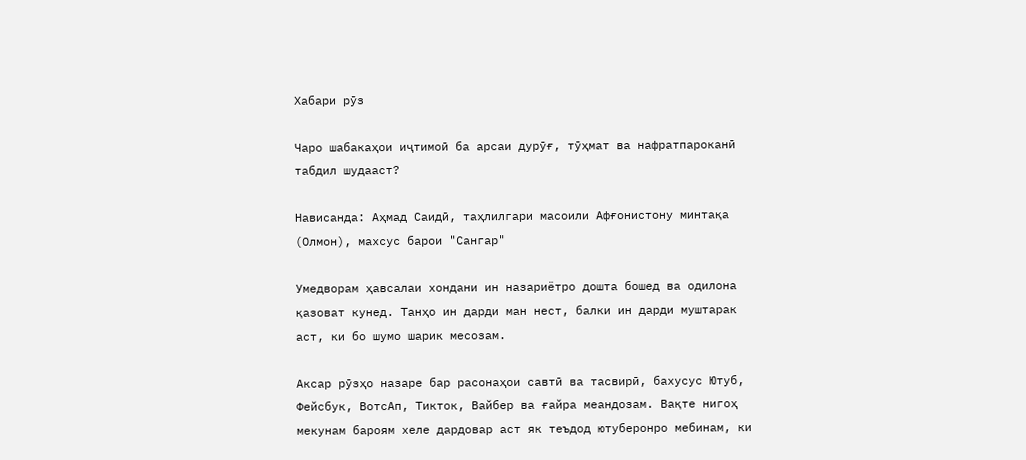Хабари рӯз

Чаро шабакаҳои иҷтимоӣ ба арсаи дурӯғ, тӯҳмат ва нафратпароканӣ табдил шудааст?

Нависанда: Аҳмад Саидӣ, таҳлилгари масоили Афғонистону минтақа (Олмон), махсус барои "Сангар"

Умедворам ҳавсалаи хондани ин назариётро дошта бошед ва одилона қазоват кунед. Танҳо ин дарди ман нест, балки ин дарди муштарак аст, ки бо шумо шарик месозам.

Аксар рӯзҳо назаре бар расонаҳои савтӣ ва тасвирӣ, бахусус Ютуб, Фейсбук, ВотсАп, Тикток, Вайбер ва ғайра меандозам. Вақте нигоҳ мекунам бароям хеле дардовар аст як теъдод ютуберонро мебинам, ки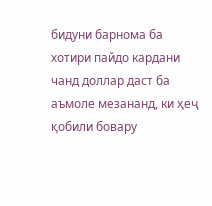бидуни барнома ба хотири пайдо кардани чанд доллар даст ба аъмоле мезананд, ки ҳеҷ қобили бовару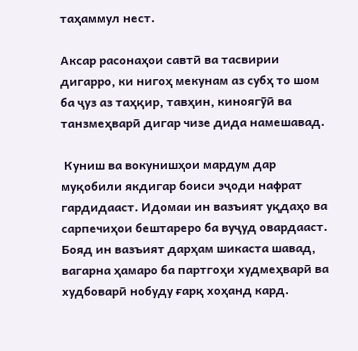таҳаммул нест.

Аксар расонаҳои савтӣ ва тасвирии дигарро, ки нигоҳ мекунам аз субҳ то шом ба ҷуз аз таҳқир, тавҳин, киноягӯӣ ва танзмеҳварӣ дигар чизе дида намешавад.

 Куниш ва вокунишҳои мардум дар муқобили якдигар боиси эҷоди нафрат гардидааст. Идомаи ин вазъият уқдаҳо ва сарпечиҳои бештареро ба вуҷуд овардааст. Бояд ин вазъият дарҳам шикаста шавад, вагарна ҳамаро ба партгоҳи худмеҳварӣ ва худбоварӣ нобуду ғарқ хоҳанд кард.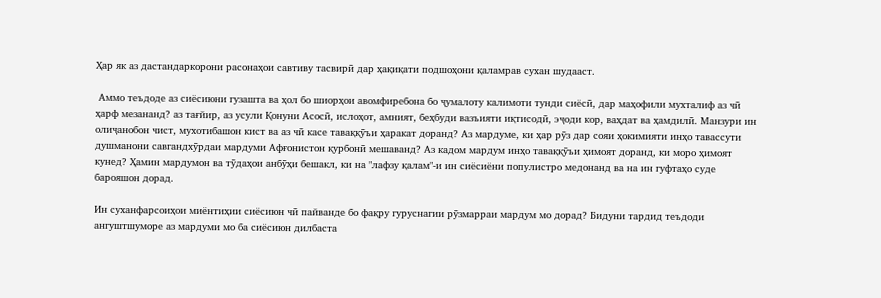Ҳар як аз дастандаркорони расонаҳои савтиву тасвирӣ дар ҳақиқати подшоҳони қаламрав сухан шудааст.

 Аммо теъдоде аз сиёсиюни гузашта ва ҳол бо шиорҳои авомфиребона бо ҷумалоту калимоти тунди сиёсӣ, дар маҳофили мухталиф аз чӣ ҳарф мезананд? аз тағйир, аз усули Қонуни Асосӣ, ислоҳот, амният, беҳбуди вазъияти иқтисодӣ, эҷоди кор, ваҳдат ва ҳамдилӣ. Манзури ин олиҷанобон чист, мухотибашон кист ва аз чӣ касе таваққӯъи ҳаракат доранд? Аз мардуме, ки ҳар рӯз дар сояи ҳокимияти инҳо тавассути душманони савгандхӯрдаи мардуми Афғонистон қурбонӣ мешаванд? Аз кадом мардум инҳо таваққӯъи ҳимоят доранд, ки моро ҳимоят кунед? Ҳамин мардумон ва тӯдаҳои анбӯҳи бешакл, ки на "лафзу қалам"-и ин сиёсиёни популистро медонанд ва на ин гуфтаҳо суде барояшон дорад.

Ин суханфарсоиҳои миёнтиҳии сиёсиюн чӣ пайванде бо фақру гуруснагии рӯзмарраи мардум мо дорад? Бидуни тардид теъдоди ангуштшуморе аз мардуми мо ба сиёсиюн дилбаста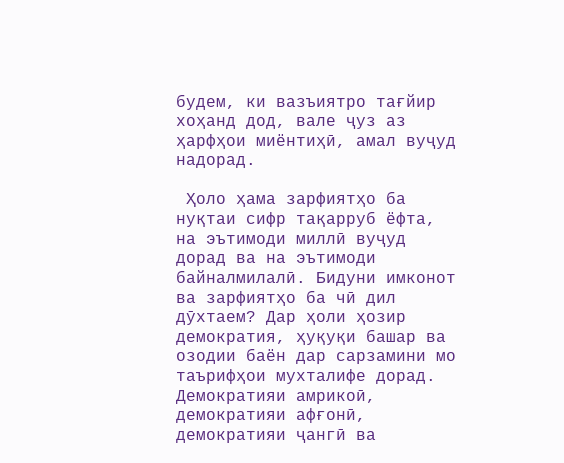будем, ки вазъиятро тағйир хоҳанд дод, вале ҷуз аз ҳарфҳои миёнтиҳӣ, амал вуҷуд надорад.

 Ҳоло ҳама зарфиятҳо ба нуқтаи сифр тақарруб ёфта, на эътимоди миллӣ вуҷуд дорад ва на эътимоди байналмилалӣ. Бидуни имконот ва зарфиятҳо ба чӣ дил дӯхтаем? Дар ҳоли ҳозир демократия, ҳуқуқи башар ва озодии баён дар сарзамини мо таърифҳои мухталифе дорад. Демократияи амрикоӣ, демократияи афғонӣ, демократияи ҷангӣ ва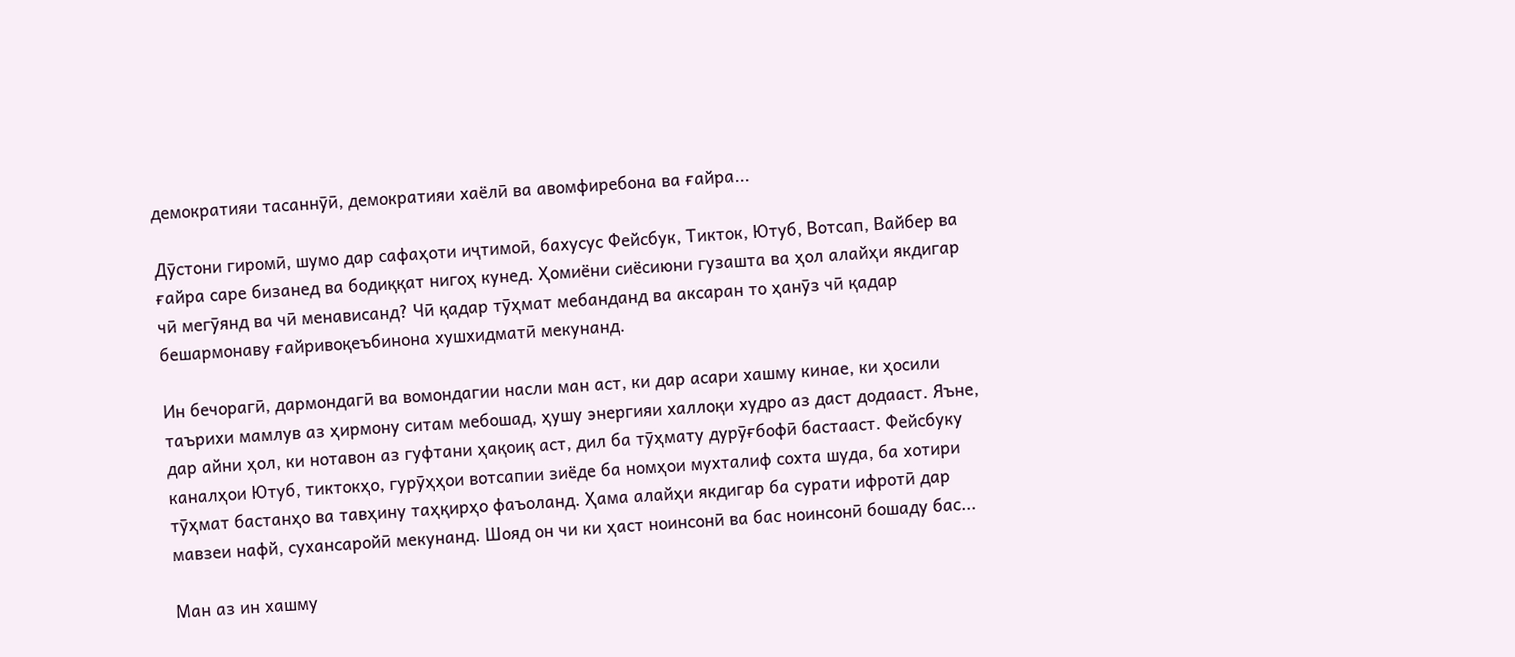демократияи тасаннӯӣ, демократияи хаёлӣ ва авомфиребона ва ғайра...

Дӯстони гиромӣ, шумо дар сафаҳоти иҷтимоӣ, бахусус Фейсбук, Тикток, Ютуб, Вотсап, Вайбер ва ғайра саре бизанед ва бодиққат нигоҳ кунед. Ҳомиёни сиёсиюни гузашта ва ҳол алайҳи якдигар чӣ мегӯянд ва чӣ менависанд? Чӣ қадар тӯҳмат мебанданд ва аксаран то ҳанӯз чӣ қадар бешармонаву ғайривоқеъбинона хушхидматӣ мекунанд.

Ин бечорагӣ, дармондагӣ ва вомондагии насли ман аст, ки дар асари хашму кинае, ки ҳосили таърихи мамлув аз ҳирмону ситам мебошад, ҳушу энергияи халлоқи худро аз даст додааст. Яъне, дар айни ҳол, ки нотавон аз гуфтани ҳақоиқ аст, дил ба тӯҳмату дурӯғбофӣ бастааст. Фейсбуку каналҳои Ютуб, тиктокҳо, гурӯҳҳои вотсапии зиёде ба номҳои мухталиф сохта шуда, ба хотири тӯҳмат бастанҳо ва тавҳину таҳқирҳо фаъоланд. Ҳама алайҳи якдигар ба сурати ифротӣ дар мавзеи нафй, сухансаройӣ мекунанд. Шояд он чи ки ҳаст ноинсонӣ ва бас ноинсонӣ бошаду бас...

Ман аз ин хашму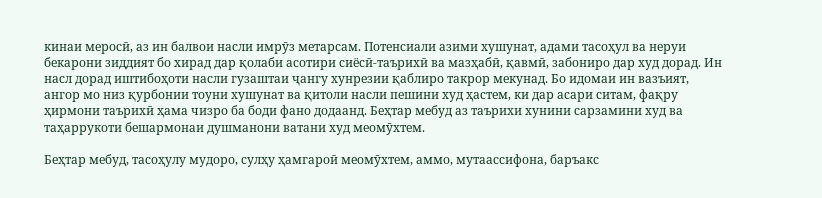кинаи меросӣ, аз ин балвои насли имрӯз метарсам. Потенсиали азими хушунат, адами тасоҳул ва неруи бекарони зиддият бо хирад дар қолаби асотири сиёсӣ-таърихӣ ва мазҳабӣ, қавмӣ, забониро дар худ дорад. Ин насл дорад иштибоҳоти насли гузаштаи ҷангу хунрезии қаблиро такрор мекунад. Бо идомаи ин вазъият, ангор мо низ қурбонии тоуни хушунат ва қитоли насли пешини худ ҳастем, ки дар асари ситам, фақру ҳирмони таърихӣ ҳама чизро ба боди фано додаанд. Беҳтар мебуд аз таърихи хунини сарзамини худ ва таҳаррукоти бешармонаи душманони ватани худ меомӯхтем.

Беҳтар мебуд, тасоҳулу мудоро, сулҳу ҳамгароӣ меомӯхтем, аммо, мутаассифона, баръакс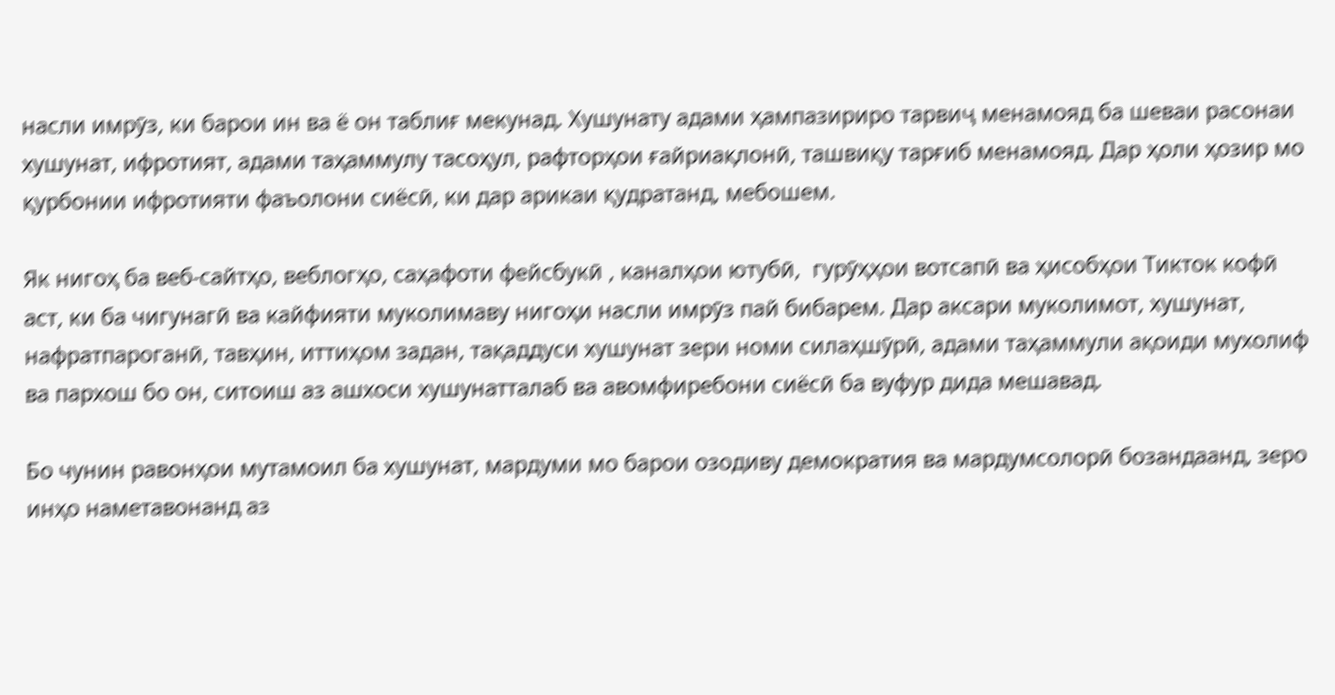насли имрӯз, ки барои ин ва ё он таблиғ мекунад. Хушунату адами ҳампазириро тарвиҷ менамояд ба шеваи расонаи хушунат, ифротият, адами таҳаммулу тасоҳул, рафторҳои ғайриақлонӣ, ташвиқу тарғиб менамояд. Дар ҳоли ҳозир мо қурбонии ифротияти фаъолони сиёсӣ, ки дар арикаи қудратанд, мебошем.

Як нигоҳ ба веб-сайтҳо, веблогҳо, саҳафоти фейсбукӣ , каналҳои ютубӣ,  гурӯҳҳои вотсапӣ ва ҳисобҳои Тикток кофӣ аст, ки ба чигунагӣ ва кайфияти муколимаву нигоҳи насли имрӯз пай бибарем. Дар аксари муколимот, хушунат, нафратпароганӣ, тавҳин, иттиҳом задан, тақаддуси хушунат зери номи силаҳшӯрӣ, адами таҳаммули ақоиди мухолиф ва пархош бо он, ситоиш аз ашхоси хушунатталаб ва авомфиребони сиёсӣ ба вуфур дида мешавад.

Бо чунин равонҳои мутамоил ба хушунат, мардуми мо барои озодиву демократия ва мардумсолорӣ бозандаанд, зеро инҳо наметавонанд аз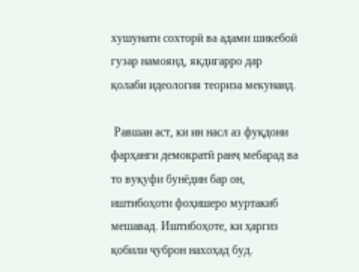хушунати сохторӣ ва адами шикебоӣ гузар намоянд, якдигарро дар қолаби идеология теориза мекунанд.

 Равшан аст, ки ин насл аз фуқдони фарҳанги демократӣ ранҷ мебарад ва то вуқуфи бунёдин бар он, иштибоҳоти фоҳишеро муртакиб мешавад. Иштибоҳоте, ки ҳаргиз қобили ҷуброн нахоҳад буд.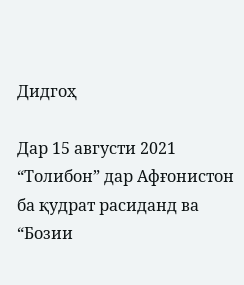Дидгоҳ

Дар 15 августи 2021 “Толибон” дар Афғонистон ба қудрат расиданд ва “Бозии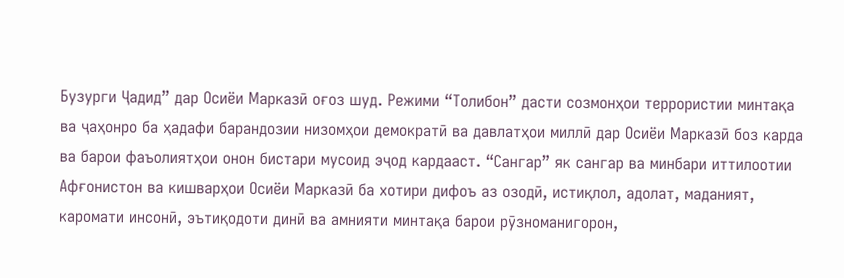Бузурги Ҷадид” дар Осиёи Марказӣ оғоз шуд. Режими “Толибон” дасти созмонҳои террористии минтақа ва ҷаҳонро ба ҳадафи барандозии низомҳои демократӣ ва давлатҳои миллӣ дар Осиёи Марказӣ боз карда ва барои фаъолиятҳои онон бистари мусоид эҷод кардааст. “Сангар” як сангар ва минбари иттилоотии Афғонистон ва кишварҳои Осиёи Марказӣ ба хотири дифоъ аз озодӣ, истиқлол, адолат, маданият, каромати инсонӣ, эътиқодоти динӣ ва амнияти минтақа барои рӯзноманигорон,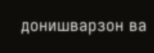донишварзон ва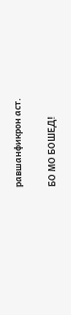равшанфикрон аст.

БО МО БОШЕД!